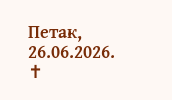Петак, 26.06.2026. ✝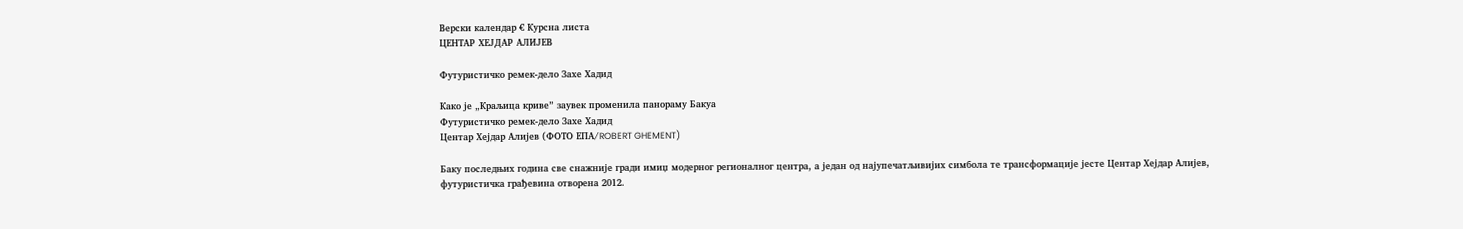Верски календар € Курсна листа
ЦЕНТАР ХЕЈДАР АЛИЈЕВ

Футуристичко ремек-дело Захе Хадид

Како је „Краљица криве” заувек променила панораму Бакуа
Футуристичко ремек-дело Захе Хадид
Центар Хејдар Алијев (ФОТО ЕПА/ROBERT GHEMENT)

Баку последњих година све снажније гради имиџ модерног регионалног центра, а један од најупечатљивијих симбола те трансформације јесте Центар Хејдар Алијев, футуристичка грађевина отворена 2012.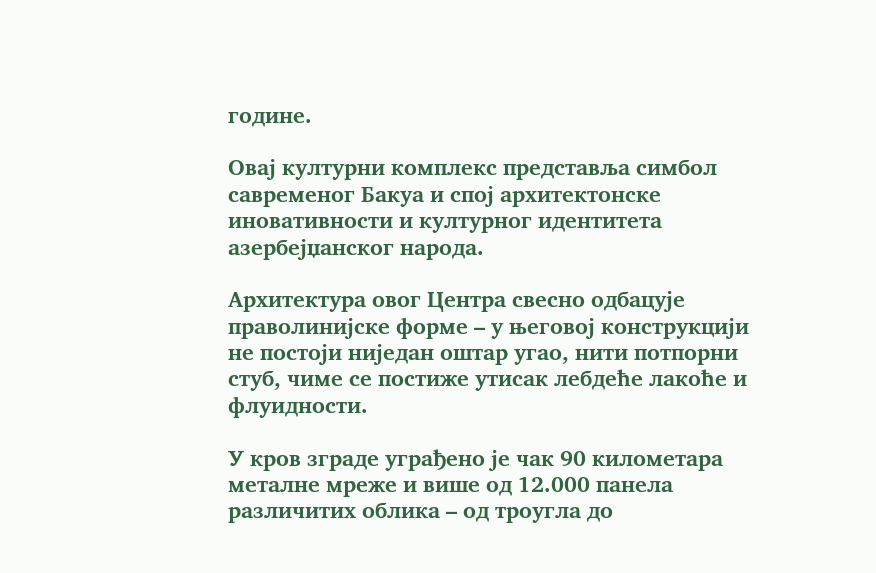године.

Овај културни комплекс представља симбол савременог Бакуа и спој архитектонске иновативности и културног идентитета азербејџанског народа.

Архитектура овог Центра свесно одбацује праволинијске форме – у његовој конструкцији не постоји ниједан оштар угао, нити потпорни стуб, чиме се постиже утисак лебдеће лакоће и флуидности.

У кров зграде уграђено је чак 90 километара металне мреже и више од 12.000 панела различитих облика – од троугла до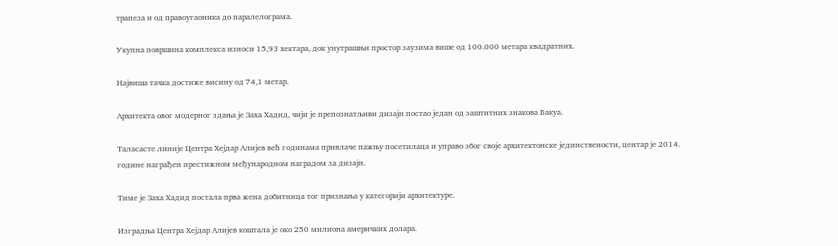трапеза и од правоугаоника до паралелограма.

Укупна површина комплекса износи 15,93 хектара, док унутрашњи простор заузима више од 100.000 метара квадратних.

Највиша тачка достиже висину од 74,1 метар.

Архитекта овог модерног здања је Заха Хадид, чији је препознатљиви дизајн постао један од заштитних знакова Бакуа.

Таласасте линије Центра Хејдар Алијев већ годинама привлаче пажњу посетилаца и управо због своје архитектонске јединствености, центар је 2014. године награђен престижном међународном наградом за дизајн.

Тиме је Заха Хадид постала прва жена добитница тог признања у категорији архитектуре.

Изградња Центра Хејдар Алијев коштала је око 250 милиона америчких долара.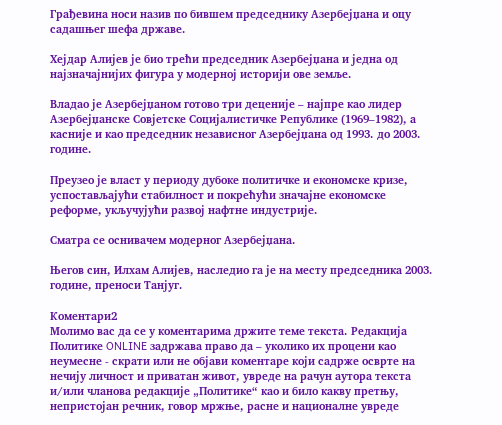Грађевина носи назив по бившем председнику Азербејџана и оцу садашњег шефа државе.

Хејдар Алијев је био трећи председник Азербејџана и једна од најзначајнијих фигура у модерној историји ове земље.

Владао је Азербејџаном готово три деценије – најпре као лидер Азербејџанске Совјетске Социјалистичке Републике (1969–1982), а касније и као председник независног Азербејџана од 1993. до 2003. године.

Преузео је власт у периоду дубоке политичке и економске кризе, успостављајући стабилност и покрећући значајне економске реформе, укључујући развој нафтне индустрије.

Сматра се оснивачем модерног Азербејџана.

Његов син, Илхам Алијев, наследио га је на месту председника 2003. године, преноси Танјуг.

Коментари2
Молимо вас да се у коментарима држите теме текста. Редакција Политике ONLINE задржава право да – уколико их процени као неумесне - скрати или не објави коментаре који садрже осврте на нечију личност и приватан живот, увреде на рачун аутора текста и/или чланова редакције „Политике“ као и било какву претњу, непристојан речник, говор мржње, расне и националне увреде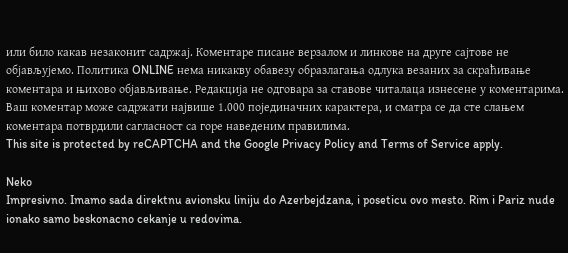или било какав незаконит садржај. Коментаре писане верзалом и линкове на друге сајтове не објављујемо. Политика ONLINE нема никакву обавезу образлагања одлука везаних за скраћивање коментара и њихово објављивање. Редакција не одговара за ставове читалаца изнесене у коментарима. Ваш коментар може садржати највише 1.000 појединачних карактера, и сматра се да сте слањем коментара потврдили сагласност са горе наведеним правилима.
This site is protected by reCAPTCHA and the Google Privacy Policy and Terms of Service apply.

Neko
Impresivno. Imamo sada direktnu avionsku liniju do Azerbejdzana, i poseticu ovo mesto. Rim i Pariz nude ionako samo beskonacno cekanje u redovima.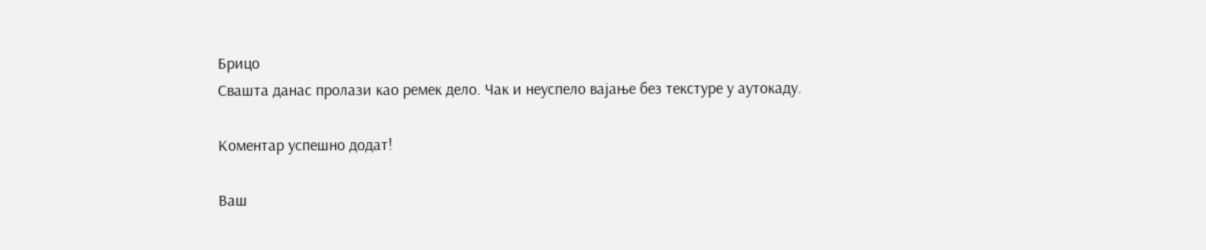Брицо
Свашта данас пролази као ремек дело. Чак и неуспело вајање без текстуре у аутокаду.

Комeнтар успeшно додат!

Ваш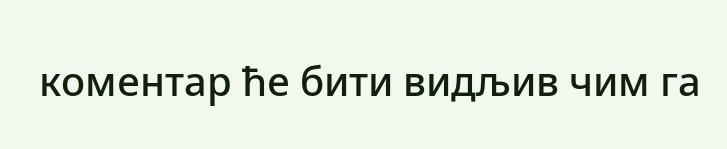комeнтар ћe бити видљив чим га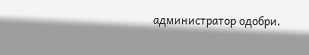администратор одобри.